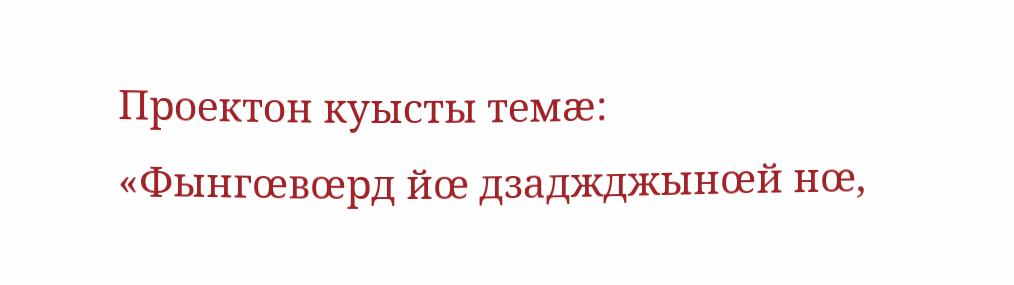Проектон куысты темæ:
«Фынгœвœрд йœ дзаджджынœй нœ,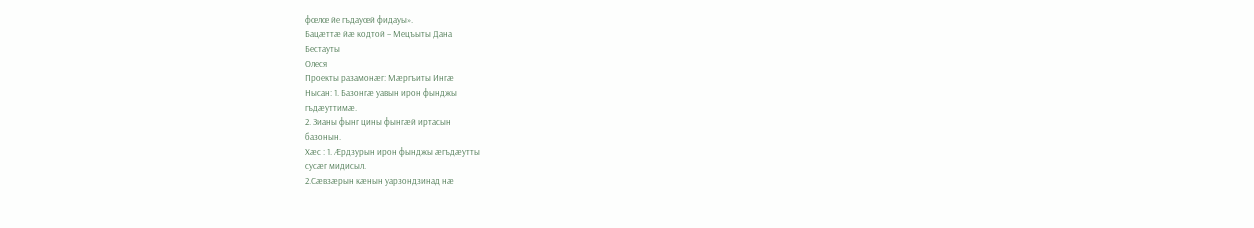фœлœ йе гъдауœй фидауы».
Бацæттæ йæ кодтой – Мецъыты Дана
Бестауты
Олеся
Проекты разамонæг: Мæргъиты Ингæ
Нысан: 1. Базонгæ уавын ирон фынджы
гъдæуттимæ.
2. Зианы фынг цины фынгæй иртасын
базонын.
Хæс : 1. Æрдзурын ирон фынджы æгъдæутты
сусæг мидисыл.
2.Сæвзæрын кæнын уарзондзинад нæ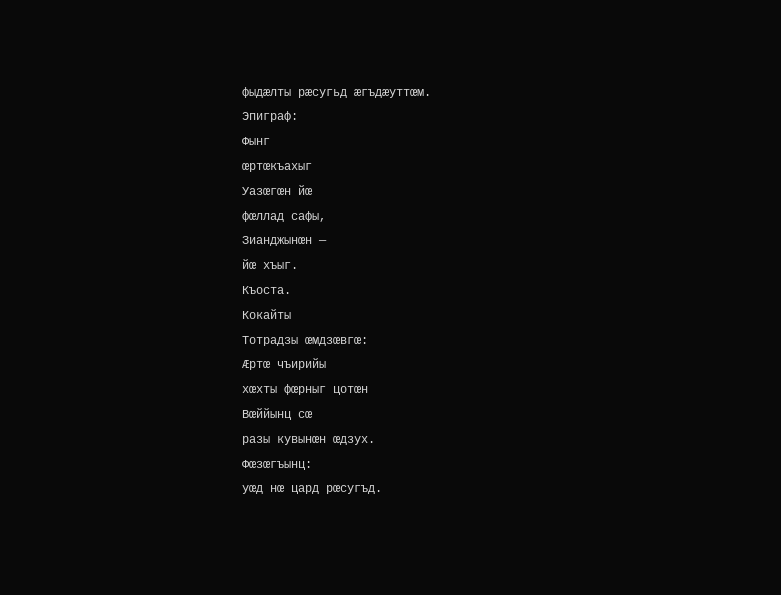фыдæлты рæсугьд æгъдæуттœм.
Эпиграф:
Фынг
œртœкъахыг
Уазœгœн йœ
фœллад сафы,
Зианджынœн —
йœ хъыг.
Къоста.
Кокайты
Тотрадзы œмдзœвгœ:
Æртœ чъирийы
хœхты фœрныг цотœн
Вœййынц сœ
разы кувынœн œдзух.
Фœзœгъынц:
уœд нœ цард рœсугъд.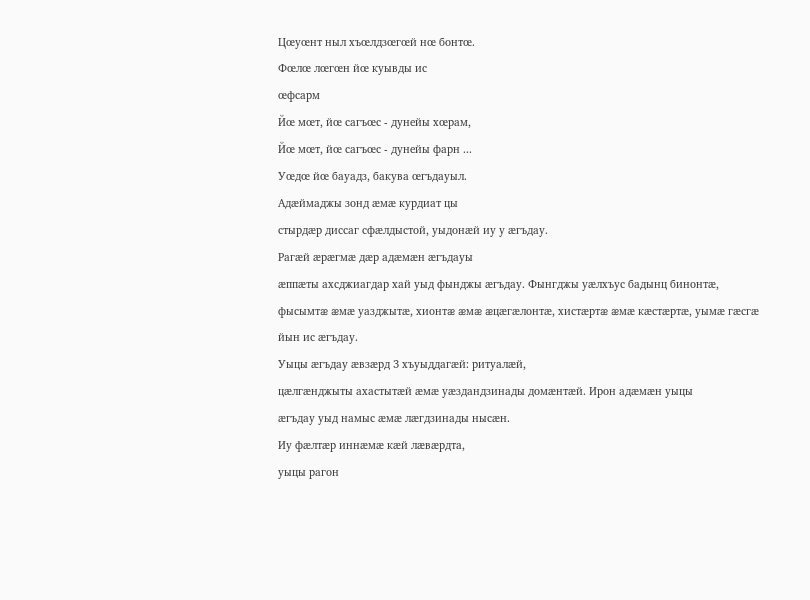Цœуœнт ныл хъœлдзœгœй нœ бонтœ.
Фœлœ лœгœн йœ куывды ис
œфсарм
Йœ мœт, йœ сагъœс - дунейы хœрам,
Йœ мœт, йœ сагъœс - дунейы фарн ...
Уœдœ йœ бауадз, бакува œгъдауыл.
Адæймаджы зонд æмæ курдиат цы
стырдæр диссаг сфæлдыстой, уыдонæй иу у æгъдау.
Рагæй æрæгмæ дæр адæмæн æгъдауы
æппæты ахсджиагдар хай уыд фынджы æгъдау. Фынгджы уæлхъус бадынц бинонтæ,
фысымтæ æмæ уазджытæ, хионтæ æмæ æцæгæлонтæ, хистæртæ æмæ кæстæртæ, уымæ гæсгæ
йын ис æгъдау.
Уыцы æгъдау æвзæрд 3 хъуыддагæй: ритуалæй,
цæлгæнджыты ахастытæй æмæ уæздандзинады домæнтæй. Ирон адæмæн уыцы
æгъдау уыд намыс æмæ лæгдзинады нысæн.
Иу фæлтæр иннæмæ кæй лæвæрдта,
уыцы рагон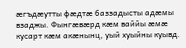æгъдæутты фæдтæ баззадысты адæмы взаджы. Фынгæвæрд кæм ваййы æмæ
кусарт кæм акæнынц, уый хуыйны куывд.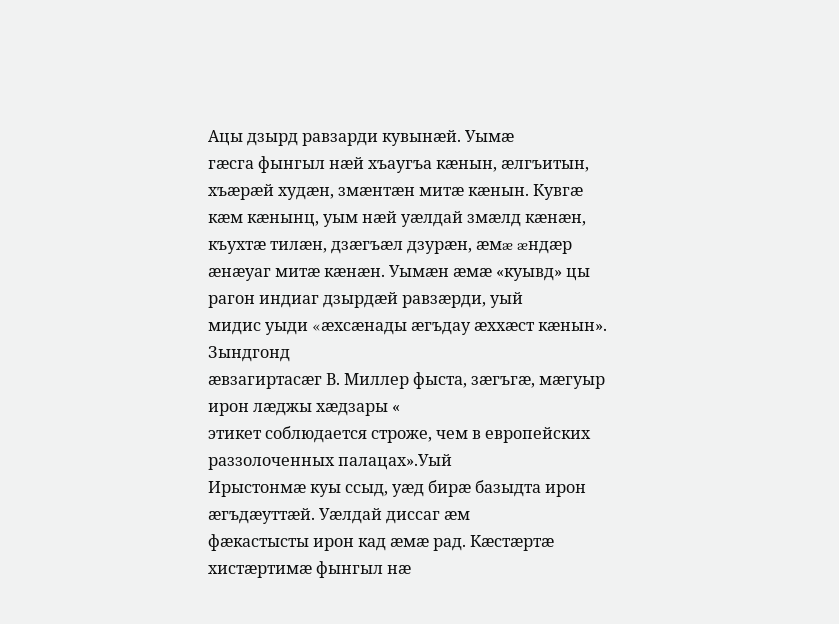Ацы дзырд равзарди кувынæй. Уымæ
гæсга фынгыл нæй хъаугъа кæнын, æлгъитын, хъæрæй худæн, змæнтæн митæ кæнын. Кувгæ
кæм кæнынц, уым нæй уæлдай змæлд кæнæн, къухтæ тилæн, дзæгъæл дзурæн, æмæ æндæр
æнæуаг митæ кæнæн. Уымæн æмæ «куывд» цы рагон индиаг дзырдæй равзæрди, уый
мидис уыди «æхсæнады æгъдау æххæст кæнын».
Зындгонд
æвзагиртасæг В. Миллер фыста, зæгъгæ, мæгуыр ирон лæджы хæдзары «
этикет соблюдается строже, чем в европейских раззолоченных палацах».Уый
Ирыстонмæ куы ссыд, уæд бирæ базыдта ирон æгъдæуттæй. Уæлдай диссаг æм
фæкастысты ирон кад æмæ рад. Кæстæртæ хистæртимæ фынгыл нæ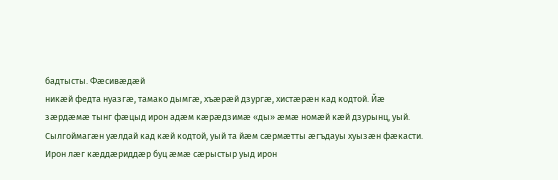бадтысты. Фæсивæдæй
никæй федта нуазгæ, тамако дымгæ, хъæрæй дзургæ, хистæрæн кад кодтой. Йæ
зæрдæмæ тынг фæцыд ирон адæм кæрæдзимæ «ды» æмæ номæй кæй дзурынц, уый.
Сылгоймагæн уæлдай кад кæй кодтой, уый та йæм сæрмæтты æгъдауы хуызæн фæкасти.
Ирон лæг кæддæриддæр буц æмæ сæрыстыр уыд ирон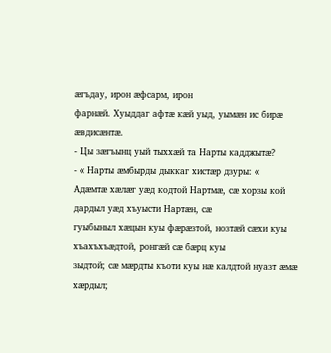æгъдау, ирон æфсарм, ирон
фарнæй. Хуыддаг афтæ кæй уыд, уымæн ис бирæ æвдисæнтæ.
- Цы зæгъынц уый тыххæй та Нарты кадджытæ?
- « Нарты æмбырды дыккаг хистæр дзуры: «
Адæмтæ хæлæг уæд кодтой Нартмæ, сæ хорзы кой дардыл уæд хъуысти Нартæн, сæ
гуыбыныл хæцын куы фæрæзтой, нозтæй сæхи куы хъахъхъæдтой, ронгæй сæ бæрц куы
зыдтой; сæ мæрдты къоти куы нæ калдтой нуазт æмæ хæрдыл;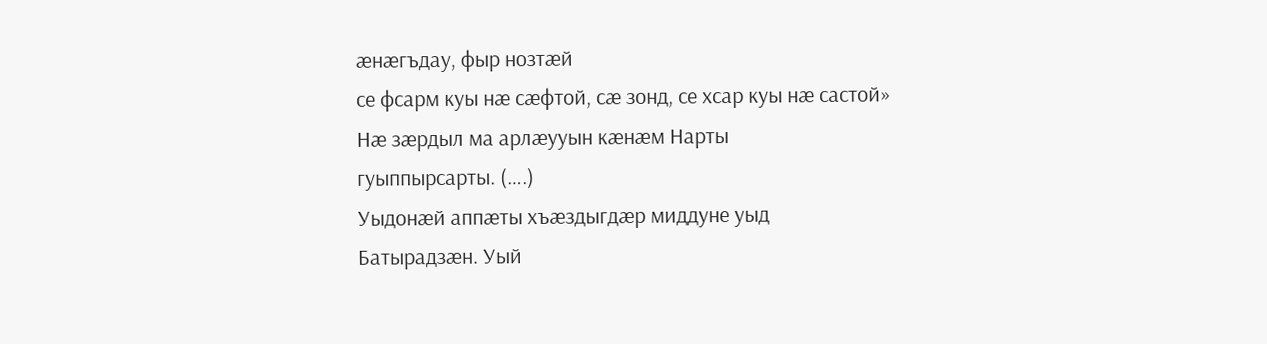æнæгъдау, фыр нозтæй
се фсарм куы нæ сæфтой, сæ зонд, се хсар куы нæ састой»
Нæ зæрдыл ма арлæууын кæнæм Нарты
гуыппырсарты. (….)
Уыдонæй аппæты хъæздыгдæр миддуне уыд
Батырадзæн. Уый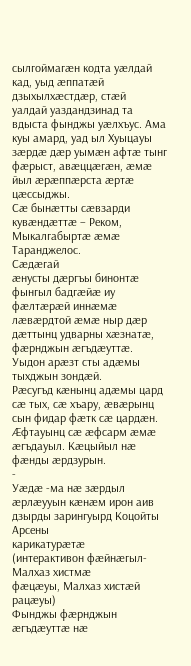сылгоймагæн кодта уæлдай кад, уыд æппатæй дзыхылхæстдæр, стæй
уалдай уаздандзинад та вдыста фынджы уæлхъус. Ама куы амард, уад ыл Хуыцауы
зæрдæ дæр уымæн афтæ тынг фæрыст, авæццæгæн, æмæ йыл æрæппæрста æртæ цæссыджы.
Сæ бынæтты сæвзарди кувæндæттæ – Реком, Мыкалгабыртæ æмæ Таранджелос.
Сæдæгай
æнусты дæргъы бинонтæ фынгыл бадгæйæ иу фæлтæрæй иннæмæ лæвæрдтой æмæ ныр дæр
дæттынц удварны хæзнатæ, фæрнджын æгъдæуттæ.
Уыдон арæзт сты адæмы тыхджын зондæй.
Рæсугъд кæнынц адæмы цард сæ тых, сæ хъару, æвæрынц сын фидар фæтк сæ цардæн.
Æфтауынц сæ æфсарм æмæ æгъдауыл. Кæцыйыл нæ фæнды æрдзурын.
-
Уæдæ -ма нæ зæрдыл æрлæууын кæнæм ирон аив дзырды зарингуырд Коцойты Арсены
карикатурæтæ
(интерактивон фæйнæгыл- Малхаз хистмæ
фæцæуы, Малхаз хистæй рацæуы)
Фынджы фæрнджын æгъдæуттæ нæ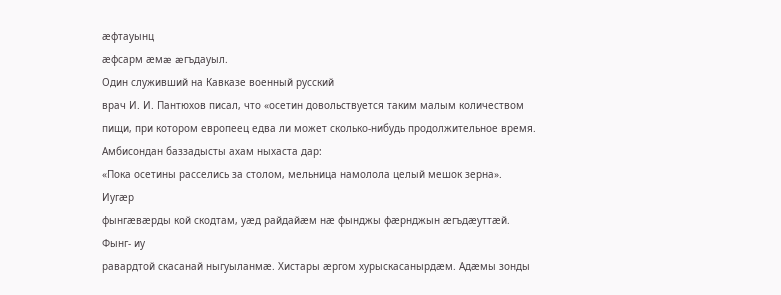æфтауынц
æфсарм æмæ æгъдауыл.
Один служивший на Кавказе военный русский
врач И. И. Пантюхов писал, что «осетин довольствуется таким малым количеством
пищи, при котором европеец едва ли может сколько-нибудь продолжительное время.
Амбисондан баззадысты ахам ныхаста дар:
«Пока осетины расселись за столом, мельница намолола целый мешок зерна».
Иугæр
фынгæвæрды кой скодтам, уæд райдайæм нæ фынджы фæрнджын æгъдæуттæй.
Фынг- иу
равардтой скасанай ныгуыланмæ. Хистары æргом хурыскасанырдæм. Адæмы зонды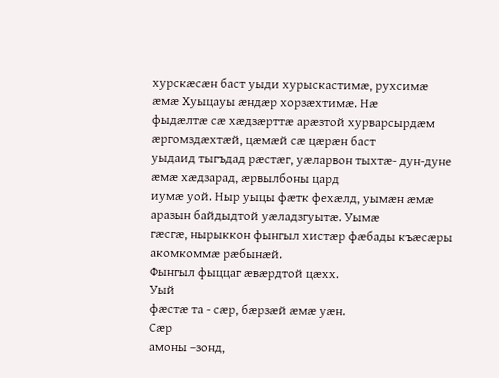хурскæсæн баст уыди хурыскастимæ, рухсимæ æмæ Хуыцауы æндæр хорзæхтимæ. Нæ
фыдæлтæ сæ хæдзæрттæ арæзтой хурварсырдæм æргомздæхтæй, цæмæй сæ цæрæн баст
уыдаид тыгъдад рæстæг, уæларвон тыхтæ- дун-дуне æмæ хæдзарад, æрвылбоны цард
иумæ уой. Ныр уыцы фæтк фехæлд, уымæн æмæ аразын байдыдтой уæладзгуытæ. Уымæ
гæсгæ, нырыккон фынгыл хистæр фæбады къæсæры акомкоммæ рæбынæй.
Фынгыл фыццаг æвæрдтой цæхх.
Уый
фæстæ та - сæр, бæрзæй æмæ уæн.
Сæр
амоны –зонд,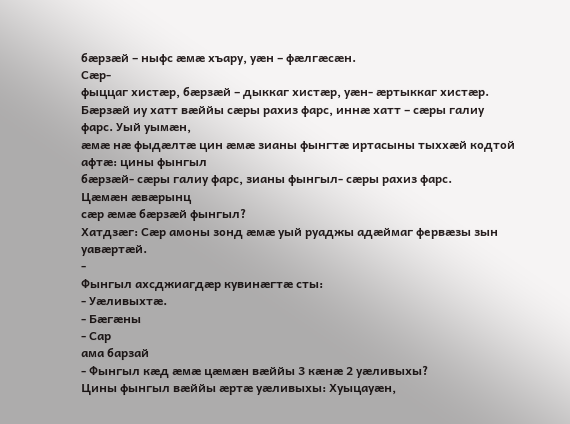бæрзæй – ныфс æмæ хъару, уæн – фæлгæсæн.
Сæр-
фыццаг хистæр, бæрзæй – дыккаг хистæр, уæн- æртыккаг хистæр.
Бæрзæй иу хатт вæййы сæры рахиз фарс, иннæ хатт – сæры галиу фарс. Уый уымæн,
æмæ нæ фыдæлтæ цин æмæ зианы фынгтæ иртасыны тыххæй кодтой афтæ: цины фынгыл
бæрзæй- сæры галиу фарс, зианы фынгыл- сæры рахиз фарс.
Цæмæн æвæрынц
сæр æмæ бæрзæй фынгыл?
Хатдзæг: Сæр амоны зонд æмæ уый руаджы адæймаг фервæзы зын уавæртæй.
-
Фынгыл ахсджиагдæр кувинæгтæ сты:
- Уæливыхтæ.
- Бæгæны
- Сар
ама барзай
- Фынгыл кæд æмæ цæмæн вæййы 3 кæнæ 2 уæливыхы?
Цины фынгыл вæййы æртæ уæливыхы: Хуыцауæн,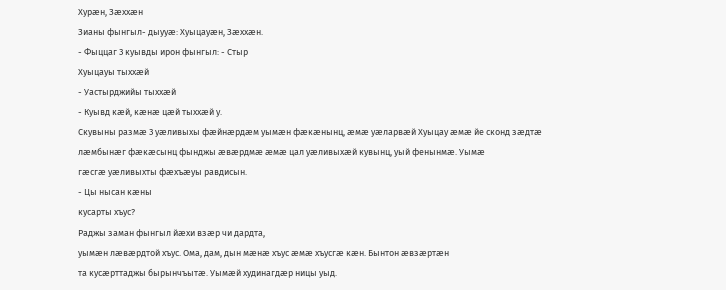Хурæн, Зæххæн
Зианы фынгыл- дыууæ: Хуыцауæн, Зæххæн.
- Фыццаг 3 куывды ирон фынгыл: - Стыр
Хуыцауы тыххæй
- Уастырджийы тыххæй
- Куывд кæй, кæнæ цæй тыххæй у.
Скувыны размæ 3 уæливыхы фæйнæрдæм уымæн фæкæнынц, æмæ уæларвæй Хуыцау æмæ йе сконд зæдтæ
лæмбынæг фæкæсынц фынджы æвæрдмæ æмæ цал уæливыхæй кувынц, уый фенынмæ. Уымæ
гæсгæ уæливыхты фæхъæуы равдисын.
- Цы нысан кæны
кусарты хъус?
Раджы заман фынгыл йæхи взæр чи дардта,
уымæн лæвæрдтой хъус. Ома, дам, дын мæнæ хъус æмæ хъусгæ кæн. Бынтон æвзæртæн
та кусæрттаджы бырынчъытæ. Уымæй худинагдæр ницы уыд.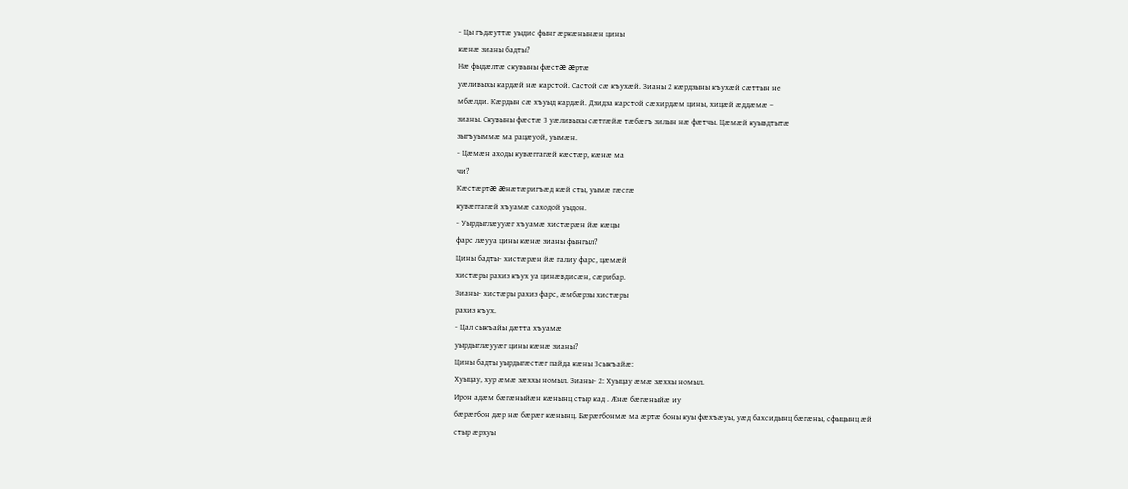- Цы гъдæуттæ уыдис фынг æркæнынæн цины
кæнæ зианы бадты?
Нæ фыдæлтæ скувыны фæстæ æртæ
уæливыхы кардæй нæ карстой. Састой сæ къухæй. Зианы 2 кæрдзыны къухæй сæттын не
мбæлди. Кæрдын сæ хъуыд кардæй. Дзидза карстой сæхирдæм цины, хицæй æддæмæ –
зианы. Скувыны фæстæ 3 уæливыхы сæтгæйæ тæбæгъ зилын нæ фæтчы. Цæмæй куывдтытæ
зыгъуыммæ ма рацæуой, уымæн.
- Цæмæн аходы кувæггагæй кæстæр, кæнæ ма
чи?
Кæстæртæ æнæтæригъæд кæй сты, уымæ гæсгæ
кувæггагæй хъуамæ саходой уыдон.
- Уырдыглæууæг хъуамæ хистæрæн йæ кæцы
фарс лæууа цины кæнæ зианы фынгыл?
Цины бадты- хистæрæн йæ галиу фарс, цæмæй
хистæры рахиз къух уа цинæвдисæн, сæрибар.
Зианы- хистæры рахиз фарс, æмбæрзы хистæры
рахиз къух.
- Цал сыкъайы дæтта хъуамæ
уырдыглæууæг цины кæнæ зианы?
Цины бадты уырдыгæстæг пайда кæны 3сыкъайæ:
Хуыцау, хур æмæ зæххы номыл. Зианы- 2: Хуыцау æмæ зæххы номыл.
Ирон адæм бæгæныйæн кæнынц стыр кад . Æнæ бæгæныйæ иу
бæрæгбон дæр нæ бæрæг кæнынц. Бæрæгбонмæ ма æртæ боны куы фæхъæуы, уæд бахсидынц бæгæны, сфыцынц æй
стыр æрхуы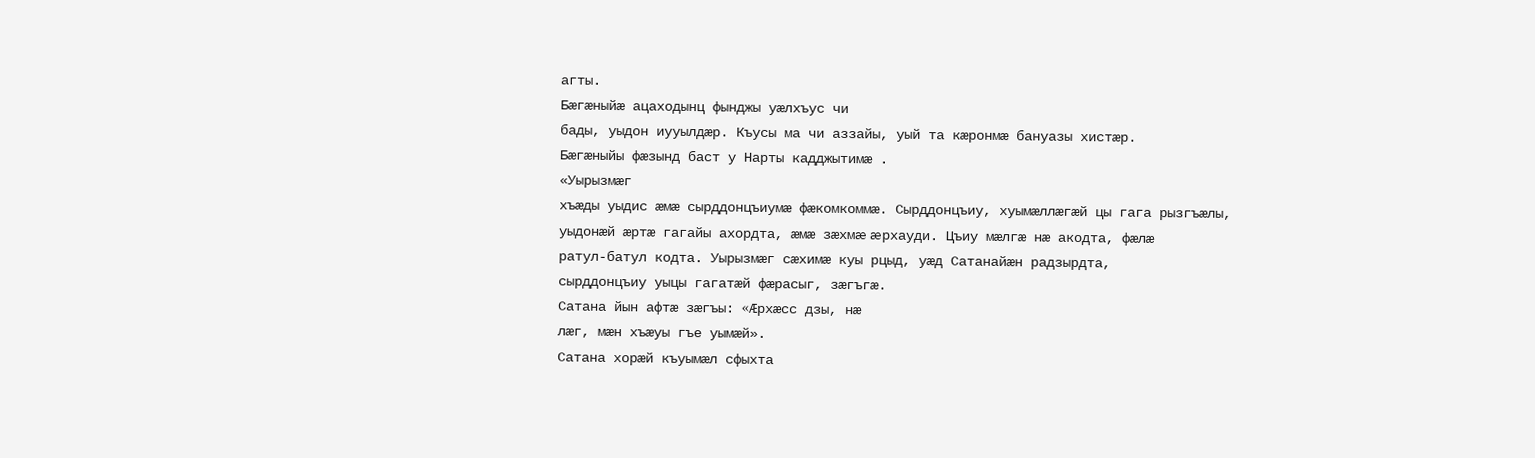агты.
Бæгæныйæ ацаходынц фынджы уæлхъус чи
бады, уыдон иууылдæр. Къусы ма чи аззайы, уый та кæронмæ бануазы хистæр.
Бæгæныйы фæзынд баст у Нарты кадджытимæ .
«Уырызмæг
хъæды уыдис æмæ сырддонцъиумæ фæкомкоммæ. Сырддонцъиу, хуымæллæгæй цы гага рызгъæлы,
уыдонæй æртæ гагайы ахордта, æмæ зæхмæ æрхауди. Цъиу мæлгæ нæ акодта, фæлæ
ратул-батул кодта. Уырызмæг сæхимæ куы рцыд, уæд Сатанайæн радзырдта,
сырддонцъиу уыцы гагатæй фæрасыг, зæгъгæ.
Сатана йын афтæ зæгъы: «Æрхæсс дзы, нæ
лæг, мæн хъæуы гъе уымæй».
Сатана хорæй къуымæл сфыхта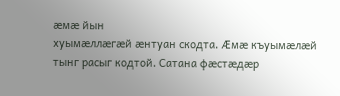æмæ йын
хуымæллæгæй æнтуан скодта. Æмæ къуымæлæй тынг расыг кодтой. Сатана фæстæдæр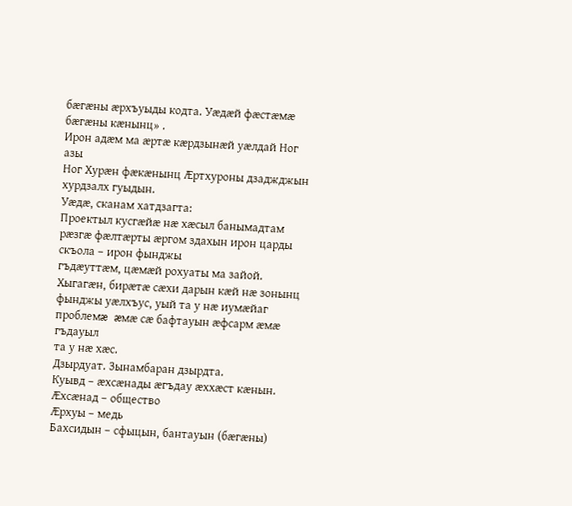бæгæны æрхъуыды кодта. Уæдæй фæстæмæ бæгæны кæнынц» .
Ирон адæм ма æртæ кæрдзынæй уæлдай Ног азы
Ног Хурæн фæкæнынц Æртхуроны дзаджджын хурдзалх гуыдын.
Уæдæ, сканам хатдзагта:
Проектыл кусгæйæ нæ хæсыл банымадтам рæзгæ фæлтæрты æргом здахын ирон царды скъола – ирон фынджы
гъдæуттæм, цæмæй рохуаты ма зайой. Хыгагæн, бирæтæ сæхи дарын кæй нæ зонынц
фынджы уæлхъус, уый та у нæ иумæйаг проблемæ æмæ сæ бафтауын æфсарм æмæ гъдауыл
та у нæ хæс.
Дзырдуат. Зынамбаран дзырдта.
Куывд – æхсæнады æгъдау æххæст кæнын.
Æхсæнад – общество
Æрхуы – медь
Бахсидын – сфыцын, бантауын (бæгæны)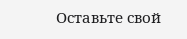Оставьте свой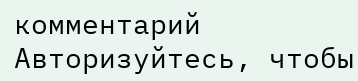комментарий
Авторизуйтесь, чтобы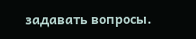задавать вопросы.